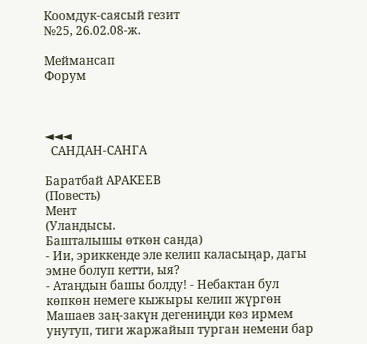Коомдук-саясый гезит
№25, 26.02.08-ж.

Меймансап
Форум



◄◄◄
  САНДАН-САНГА

Баратбай АРАКЕЕВ
(Повесть)
Мент
(Уландысы.
Башталышы өткөн санда)
- Ии, эриккенде эле келип каласыңар, дагы эмне болуп кетти, ыя?
- Атаңдын башы болду! - Небактан бул көпкөн немеге кыжыры келип жүргөн Машаев заң-закүн дегениңди көз ирмем унутуп, тиги жаржайып турган немени бар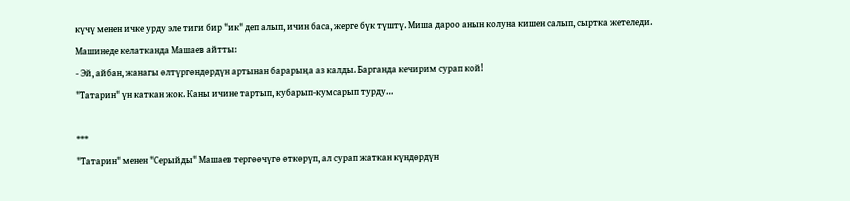күчү менен ичке урду эле тиги бир "ик" деп алып, ичин баса, жерге бүк түштү. Миша дароо анын колуна кишен салып, сыртка жетеледи.
Машинеде келатканда Машаев айтты:
- Эй, айбан, жанагы өлтүргөндөрдүн артынан барарыңа аз калды. Барганда кечирим сурап кой!
"Татарин" үн каткан жок. Каны ичине тартып, кубарып-кумсарып турду…

***
"Татарин" менен "Серыйды" Машаев тергөөчүгө өткөрүп, ал сурап жаткан күндөрдүн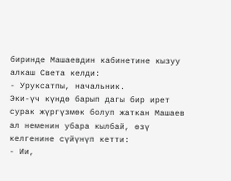биринде Машаевдин кабинетине кызуу алкаш Света келди:
- Уруксатпы, начальник.
Эки-үч күндө барып дагы бир ирет сурак жүргүзмөк болуп жаткан Машаев ал неменин убара кылбай, өзү келгенине сүйүнүп кетти:
- Ии,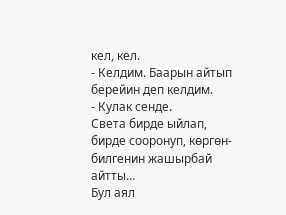кел, кел.
- Келдим. Баарын айтып берейин деп келдим.
- Кулак сенде.
Света бирде ыйлап, бирде сооронуп, көргөн-билгенин жашырбай айтты…
Бул аял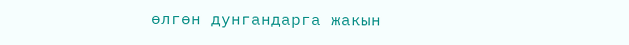өлгөн дунгандарга жакын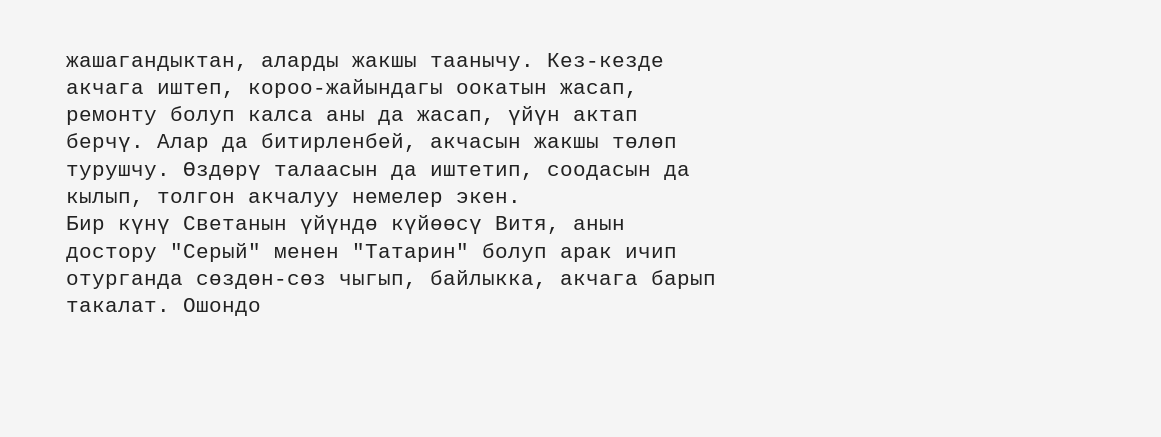жашагандыктан, аларды жакшы таанычу. Кез-кезде акчага иштеп, короо-жайындагы оокатын жасап, ремонту болуп калса аны да жасап, үйүн актап берчү. Алар да битирленбей, акчасын жакшы төлөп турушчу. Өздөрү талаасын да иштетип, соодасын да кылып, толгон акчалуу немелер экен.
Бир күнү Светанын үйүндө күйөөсү Витя, анын достору "Серый" менен "Татарин" болуп арак ичип отурганда сөздөн-сөз чыгып, байлыкка, акчага барып такалат. Ошондо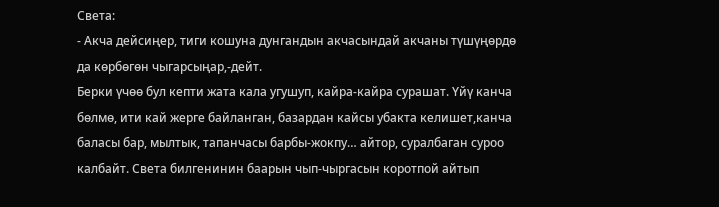Света:
- Акча дейсиңер, тиги кошуна дунгандын акчасындай акчаны түшүңөрдө да көрбөгөн чыгарсыңар,-дейт.
Берки үчөө бул кепти жата кала угушуп, кайра-кайра сурашат. Үйү канча бөлмө, ити кай жерге байланган, базардан кайсы убакта келишет,канча баласы бар, мылтык, тапанчасы барбы-жокпу… айтор, суралбаган суроо калбайт. Света билгенинин баарын чып-чыргасын коротпой айтып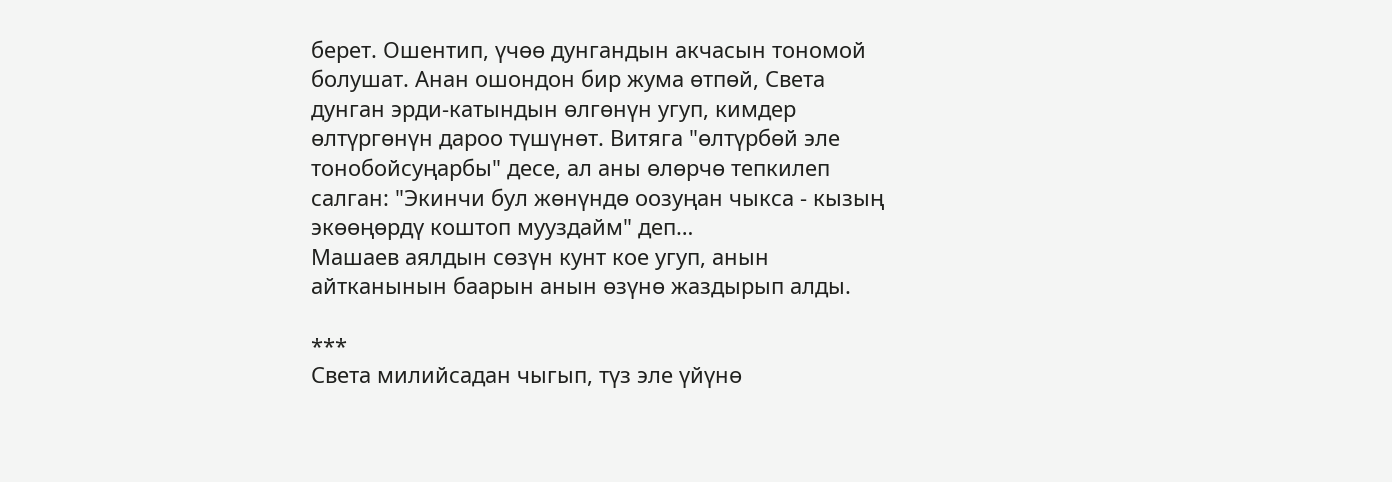берет. Ошентип, үчөө дунгандын акчасын тономой болушат. Анан ошондон бир жума өтпөй, Света дунган эрди-катындын өлгөнүн угуп, кимдер өлтүргөнүн дароо түшүнөт. Витяга "өлтүрбөй эле тонобойсуңарбы" десе, ал аны өлөрчө тепкилеп салган: "Экинчи бул жөнүндө оозуңан чыкса - кызың экөөңөрдү коштоп мууздайм" деп…
Машаев аялдын сөзүн кунт кое угуп, анын айтканынын баарын анын өзүнө жаздырып алды.

***
Света милийсадан чыгып, түз эле үйүнө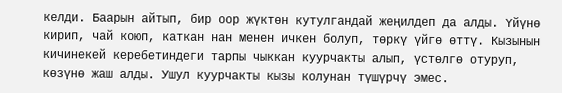келди. Баарын айтып, бир оор жүктөн кутулгандай жеңилдеп да алды. Үйүнө кирип, чай коюп, каткан нан менен ичкен болуп, төркү үйгө өттү. Кызынын кичинекей керебетиндеги тарпы чыккан куурчакты алып, үстөлгө отуруп, көзүнө жаш алды. Ушул куурчакты кызы колунан түшүрчү эмес.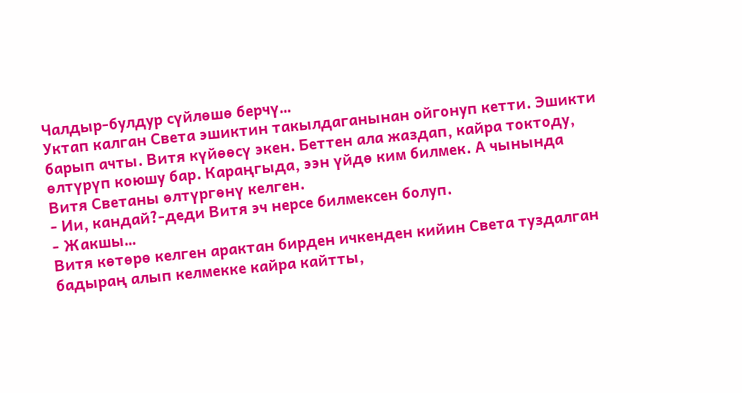Чалдыр-булдур сүйлөшө берчү…
Уктап калган Света эшиктин такылдаганынан ойгонуп кетти. Эшикти барып ачты. Витя күйөөсү экен. Беттен ала жаздап, кайра токтоду, өлтүрүп коюшу бар. Караңгыда, ээн үйдө ким билмек. А чынында Витя Светаны өлтүргөнү келген.
- Ии, кандай?-деди Витя эч нерсе билмексен болуп.
- Жакшы…
Витя көтөрө келген арактан бирден ичкенден кийин Света туздалган бадыраң алып келмекке кайра кайтты,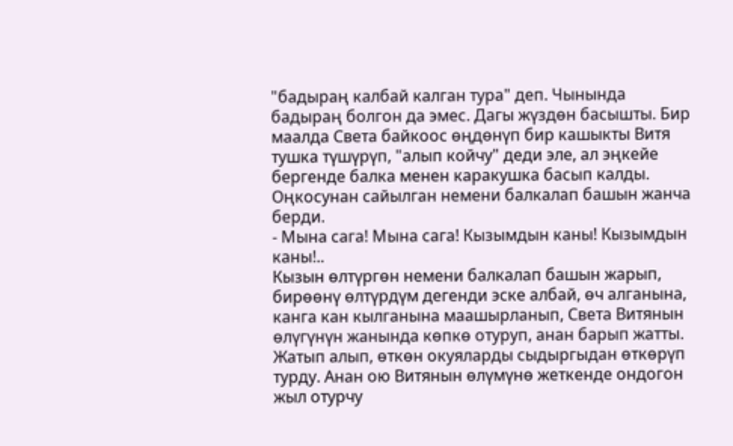"бадыраң калбай калган тура" деп. Чынында бадыраң болгон да эмес. Дагы жүздөн басышты. Бир маалда Света байкоос өңдөнүп бир кашыкты Витя тушка түшүрүп, "алып койчу" деди эле, ал эңкейе бергенде балка менен каракушка басып калды. Оңкосунан сайылган немени балкалап башын жанча берди.
- Мына сага! Мына сага! Кызымдын каны! Кызымдын каны!..
Кызын өлтүргөн немени балкалап башын жарып, бирөөнү өлтүрдүм дегенди эске албай, өч алганына, канга кан кылганына маашырланып, Света Витянын өлүгүнүн жанында көпкө отуруп, анан барып жатты. Жатып алып, өткөн окуяларды сыдыргыдан өткөрүп турду. Анан ою Витянын өлүмүнө жеткенде ондогон жыл отурчу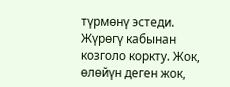түрмөнү эстеди. Жүрөгү кабынан козголо коркту. Жок, өлөйүн деген жок,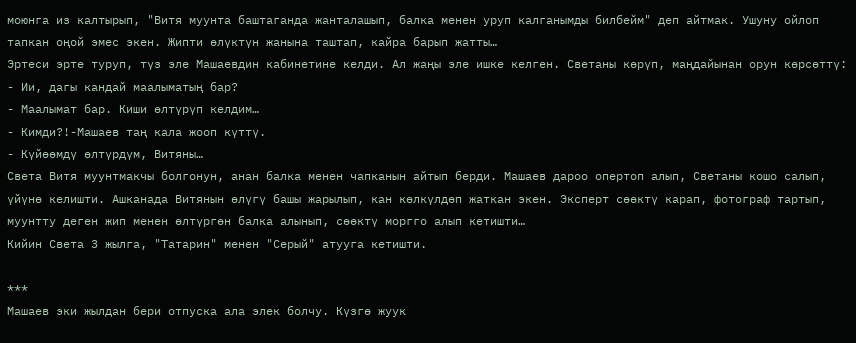моюнга из калтырып, "Витя муунта баштаганда жанталашып, балка менен уруп калганымды билбейм" деп айтмак. Ушуну ойлоп тапкан оңой эмес экен. Жипти өлүктүн жанына таштап, кайра барып жатты…
Эртеси эрте туруп, түз эле Машаевдин кабинетине келди. Ал жаңы эле ишке келген. Светаны көрүп, маңдайынан орун көрсөттү:
- Ии, дагы кандай маалыматың бар?
- Маалымат бар. Киши өлтүрүп келдим…
- Кимди?!-Машаев таң кала жооп күттү.
- Күйөөмдү өлтүрдүм, Витяны…
Света Витя муунтмакчы болгонун, анан балка менен чапканын айтып берди. Машаев дароо опертоп алып, Светаны кошо салып, үйүнө келишти. Ашканада Витянын өлүгү башы жарылып, кан көлкүлдөп жаткан экен. Эксперт сөөктү карап, фотограф тартып, муунтту деген жип менен өлтүргөн балка алынып, сөөктү моргго алып кетишти…
Кийин Света 3 жылга, "Татарин" менен "Серый" атууга кетишти.

***
Машаев эки жылдан бери отпуска ала элек болчу. Күзгө жуук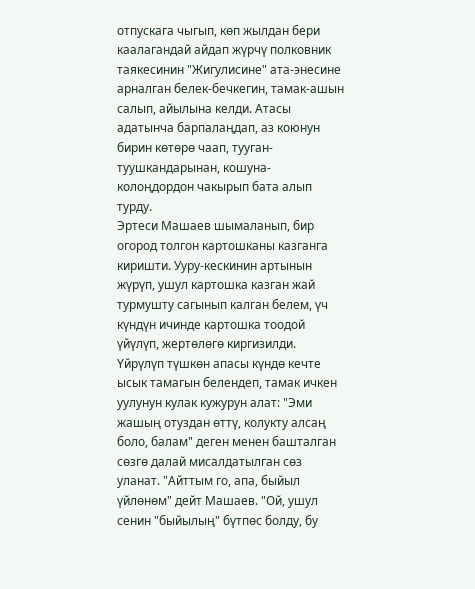отпускага чыгып, көп жылдан бери каалагандай айдап жүрчү полковник таякесинин "Жигулисине" ата-энесине арналган белек-бечкегин, тамак-ашын салып, айылына келди. Атасы адатынча барпалаңдап, аз коюнун бирин көтөрө чаап, тууган-туушкандарынан, кошуна-колоңдордон чакырып бата алып турду.
Эртеси Машаев шымаланып, бир огород толгон картошканы казганга киришти. Ууру-кескинин артынын жүрүп, ушул картошка казган жай турмушту сагынып калган белем, үч күндүн ичинде картошка тоодой үйүлүп, жертөлөгө киргизилди.
Үйрүлүп түшкөн апасы күндө кечте ысык тамагын белендеп, тамак ичкен уулунун кулак кужурун алат: "Эми жашың отуздан өттү, колукту алсаң боло, балам" деген менен башталган сөзгө далай мисалдатылган сөз уланат. "Айттым го, апа, быйыл үйлөнөм" дейт Машаев. "Ой, ушул сенин "быйылың" бүтпөс болду, бу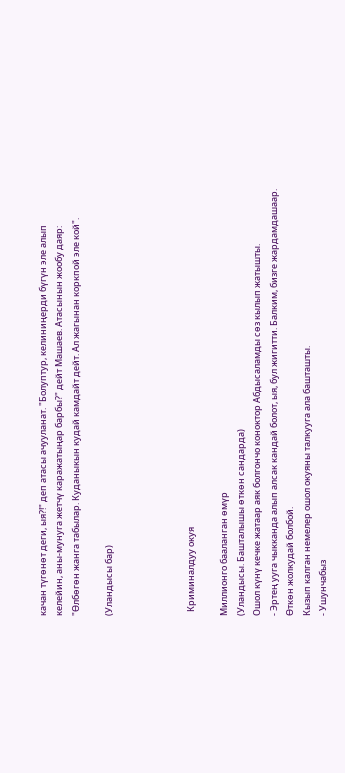качан түгөнөт деги, ыя?!" деп атасы ачууланат. "Болуптур, келиниңерди бүгүн эле алып келейин, аны-мунуга жетчү каражатыңар барбы?" дейт Машаев. Атасынын жообу даяр: "Өлбөгөн жанга табылар. Куданыкын кудай камдайт дейт. Ал жагынан коркпой эле кой".

(Уландысы бар)




  Криминалдуу окуя

Миллионго бааланган өмүр
(Уландысы. Башталышы өткөн сандарда)
Ошол күнү кечке жатаар аяк болгончо коноктор Абдысаламды сөз кылып жатышты.
- Эртең ууга чыкканда алып алсак кандай болот, ыя, бул жигитти. Балким, бизге жардамдашаар. Өткөн жолкудай болбой.
Кызып калган немелер ошол окуяны талкууга ала башташты.
- Ушунчабыз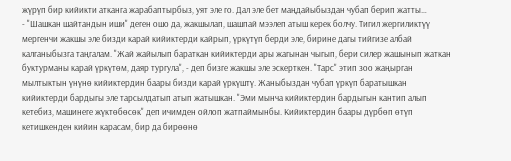жүрүп бир кийикти атканга жарабаптырбыз, уят эле го. Дал эле бет маңдайыбыздан чубап берип жатты…
- "Шашкан шайтандын иши" деген ошо да, жакшылап, шашпай мээлеп атыш керек болчу. Тигил жергиликтүү мергенчи жакшы эле бизди карай кийиктерди кайрып, үркүтүп берди эле, бирине дагы тийгизе албай калганыбызга таңгалам. "Жай жайылып бараткан кийиктерди ары жагынан чыгып, бери силер жашынып жаткан буктурманы карай үркүтөм, даяр тургула", - деп бизге жакшы эле эскерткен. "Тарс" этип зоо жаңырган мылтыктын үнүнө кийиктердин баары бизди карай үркүштү. Жаныбыздан чубап үркүп баратышкан кийиктерди бардыгы эле тарсылдатып атып жатышкан. "Эми мынча кийиктердин бардыгын кантип алып кетебиз, машинеге жүктөбөсөк" деп ичимден ойлоп жатпаймынбы. Кийиктердин баары дүрбөп өтүп кетишкенден кийин карасам, бир да бирөөнө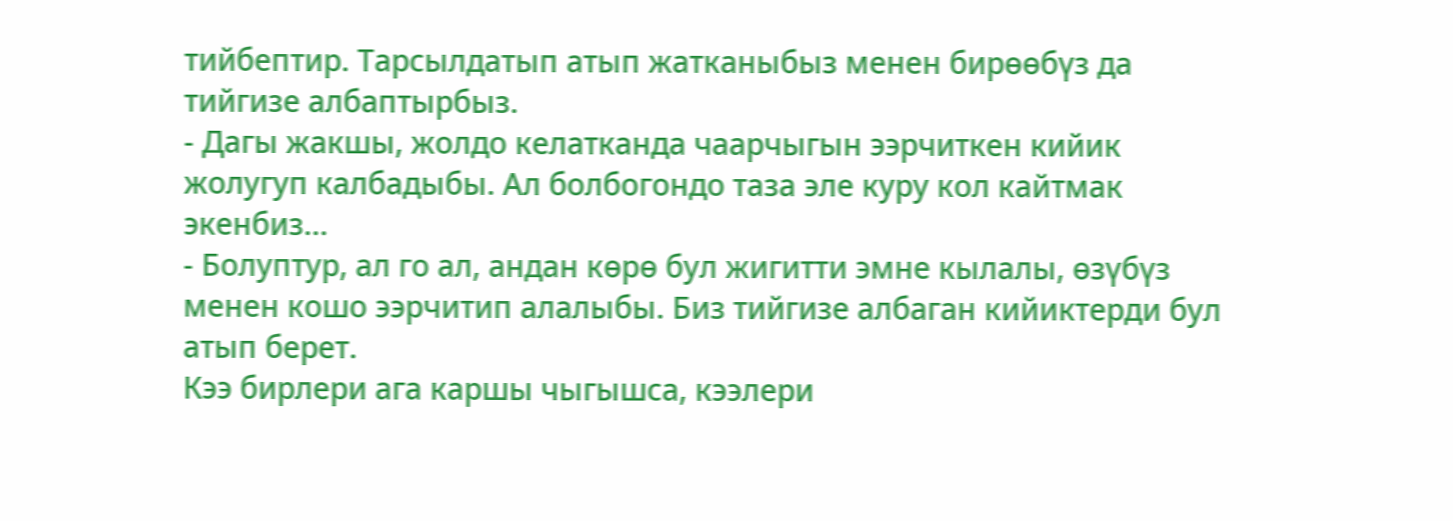тийбептир. Тарсылдатып атып жатканыбыз менен бирөөбүз да тийгизе албаптырбыз.
- Дагы жакшы, жолдо келатканда чаарчыгын ээрчиткен кийик жолугуп калбадыбы. Ал болбогондо таза эле куру кол кайтмак экенбиз…
- Болуптур, ал го ал, андан көрө бул жигитти эмне кылалы, өзүбүз менен кошо ээрчитип алалыбы. Биз тийгизе албаган кийиктерди бул атып берет.
Кээ бирлери ага каршы чыгышса, кээлери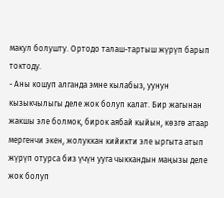макул болушту. Ортодо талаш-тартыш жүрүп барып токтоду.
- Аны кошуп алганда эмне кылабыз, уунун кызыкчылыгы деле жок болуп калат. Бир жагынан жакшы эле болмок, бирок аябай кыйын, көзгө атаар мергенчи экен, жолуккан кийикти эле ыргыта атып жүрүп отурса биз үчүн ууга чыккандын маңызы деле жок болуп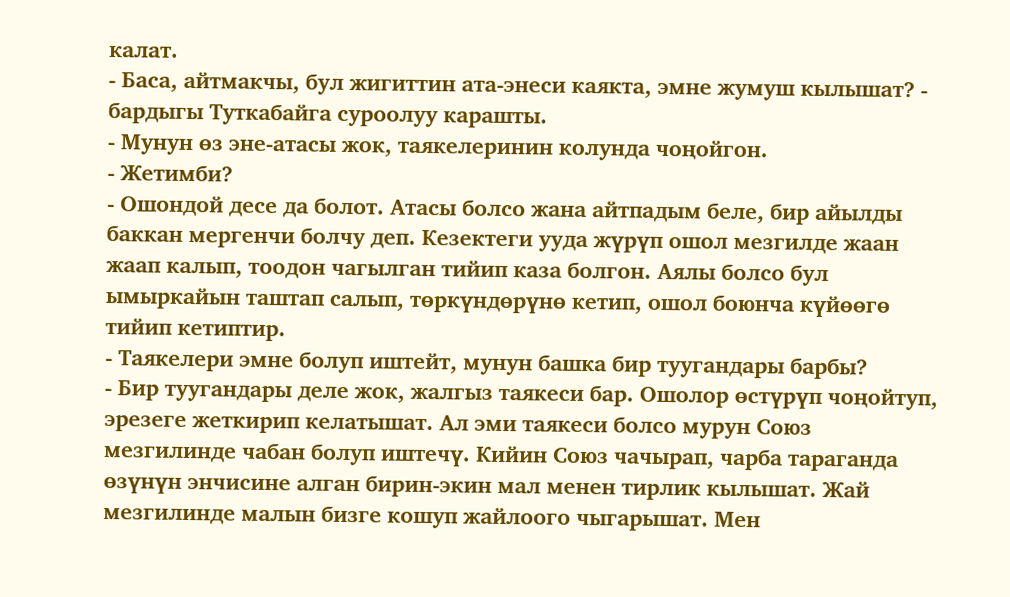калат.
- Баса, айтмакчы, бул жигиттин ата-энеси каякта, эмне жумуш кылышат? - бардыгы Туткабайга суроолуу карашты.
- Мунун өз эне-атасы жок, таякелеринин колунда чоңойгон.
- Жетимби?
- Ошондой десе да болот. Атасы болсо жана айтпадым беле, бир айылды баккан мергенчи болчу деп. Кезектеги ууда жүрүп ошол мезгилде жаан жаап калып, тоодон чагылган тийип каза болгон. Аялы болсо бул ымыркайын таштап салып, төркүндөрүнө кетип, ошол боюнча күйөөгө тийип кетиптир.
- Таякелери эмне болуп иштейт, мунун башка бир туугандары барбы?
- Бир туугандары деле жок, жалгыз таякеси бар. Ошолор өстүрүп чоңойтуп, эрезеге жеткирип келатышат. Ал эми таякеси болсо мурун Союз мезгилинде чабан болуп иштечү. Кийин Союз чачырап, чарба тараганда өзүнүн энчисине алган бирин-экин мал менен тирлик кылышат. Жай мезгилинде малын бизге кошуп жайлоого чыгарышат. Мен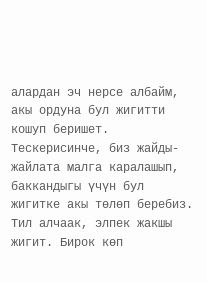алардан эч нерсе албайм, акы ордуна бул жигитти кошуп беришет. Тескерисинче, биз жайды-жайлата малга каралашып, баккандыгы үчүн бул жигитке акы төлөп беребиз. Тил алчаак, элпек жакшы жигит. Бирок көп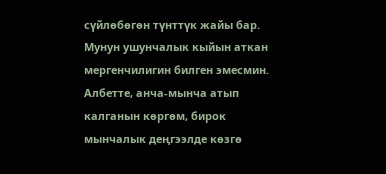сүйлөбөгөн түнттүк жайы бар. Мунун ушунчалык кыйын аткан мергенчилигин билген эмесмин. Албетте, анча-мынча атып калганын көргөм, бирок мынчалык деңгээлде көзгө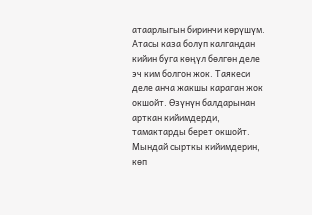атаарлыгын биринчи көрүшүм. Атасы каза болуп калгандан кийин буга көңүл бөлгөн деле эч ким болгон жок. Таякеси деле анча жакшы караган жок окшойт. Өзүнүн балдарынан арткан кийимдерди, тамактарды берет окшойт. Мындай сырткы кийимдерин, көп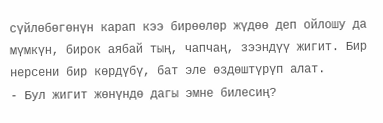сүйлөбөгөнүн карап кээ бирөөлөр жүдөө деп ойлошу да мүмкүн, бирок аябай тың, чапчаң, зээндүү жигит. Бир нерсени бир көрдүбү, бат эле өздөштүрүп алат.
- Бул жигит жөнүндө дагы эмне билесиң?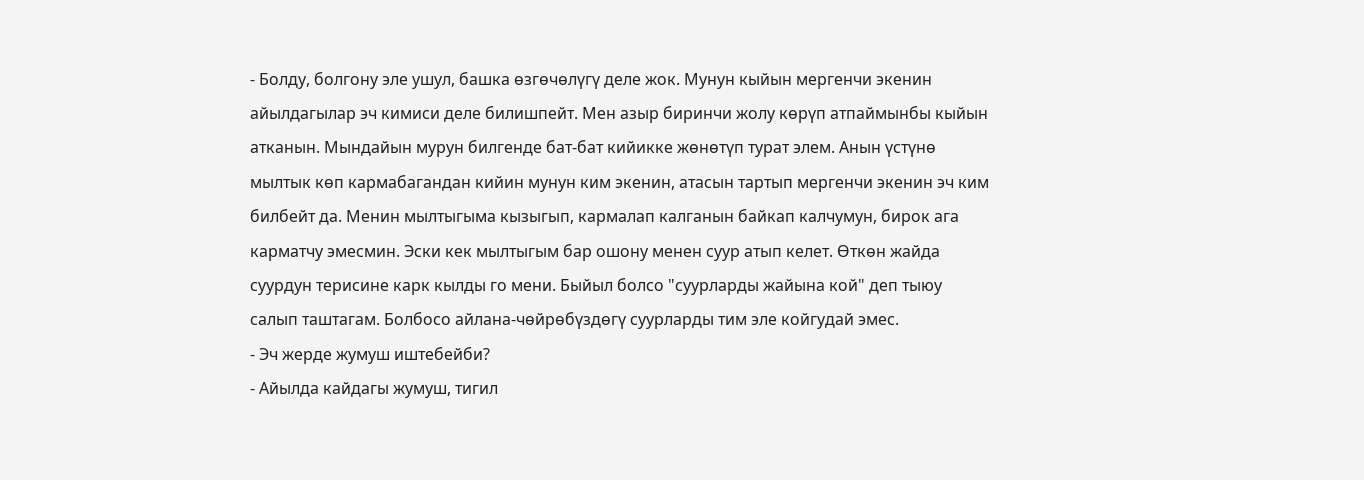- Болду, болгону эле ушул, башка өзгөчөлүгү деле жок. Мунун кыйын мергенчи экенин айылдагылар эч кимиси деле билишпейт. Мен азыр биринчи жолу көрүп атпаймынбы кыйын атканын. Мындайын мурун билгенде бат-бат кийикке жөнөтүп турат элем. Анын үстүнө мылтык көп кармабагандан кийин мунун ким экенин, атасын тартып мергенчи экенин эч ким билбейт да. Менин мылтыгыма кызыгып, кармалап калганын байкап калчумун, бирок ага карматчу эмесмин. Эски кек мылтыгым бар ошону менен суур атып келет. Өткөн жайда суурдун терисине карк кылды го мени. Быйыл болсо "суурларды жайына кой" деп тыюу салып таштагам. Болбосо айлана-чөйрөбүздөгү суурларды тим эле койгудай эмес.
- Эч жерде жумуш иштебейби?
- Айылда кайдагы жумуш, тигил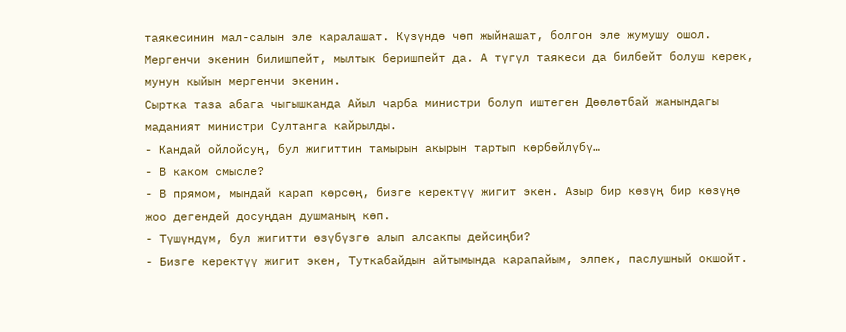таякесинин мал-салын эле каралашат. Күзүндө чөп жыйнашат, болгон эле жумушу ошол. Мергенчи экенин билишпейт, мылтык беришпейт да. А түгүл таякеси да билбейт болуш керек, мунун кыйын мергенчи экенин.
Сыртка таза абага чыгышканда Айыл чарба министри болуп иштеген Дөөлөтбай жанындагы маданият министри Султанга кайрылды.
- Кандай ойлойсуң, бул жигиттин тамырын акырын тартып көрбөйлүбү…
- В каком смысле?
- В прямом, мындай карап көрсөң, бизге керектүү жигит экен. Азыр бир көзүң бир көзүңө жоо дегендей досуңдан душманың көп.
- Түшүндүм, бул жигитти өзүбүзгө алып алсакпы дейсиңби?
- Бизге керектүү жигит экен, Туткабайдын айтымында карапайым, элпек, паслушный окшойт.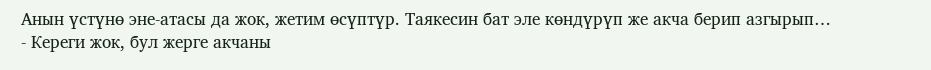Анын үстүнө эне-атасы да жок, жетим өсүптүр. Таякесин бат эле көндүрүп же акча берип азгырып…
- Кереги жок, бул жерге акчаны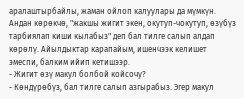аралаштырбайлы, жаман ойлоп калуулары да мүмкүн. Андан көрөкчө, "жакшы жигит экен, окутуп-чокутуп, өзүбүз тарбиялап киши кылабыз" деп бал тилге салып алдап көрөлү. Айылдыктар карапайым, ишенчээк келишет эмеспи, балким ийип кетишээр.
- Жигит өзү макул болбой койсочу?
- Көндүрөбүз, бал тилге салып азгырабыз. Эгер макул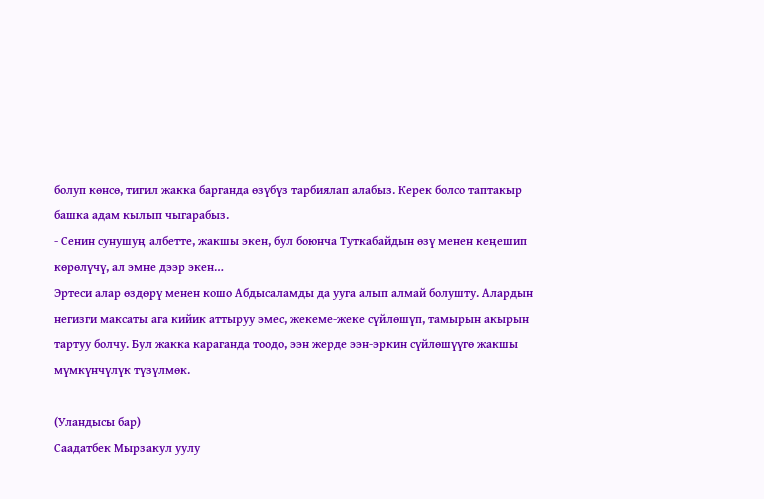болуп көнсө, тигил жакка барганда өзүбүз тарбиялап алабыз. Керек болсо таптакыр башка адам кылып чыгарабыз.
- Сенин сунушуң албетте, жакшы экен, бул боюнча Туткабайдын өзү менен кеңешип көрөлүчү, ал эмне дээр экен…
Эртеси алар өздөрү менен кошо Абдысаламды да ууга алып алмай болушту. Алардын негизги максаты ага кийик аттыруу эмес, жекеме-жеке сүйлөшүп, тамырын акырын тартуу болчу. Бул жакка караганда тоодо, ээн жерде ээн-эркин сүйлөшүүгө жакшы мүмкүнчүлүк түзүлмөк.

(Уландысы бар)
Саадатбек Мырзакул уулу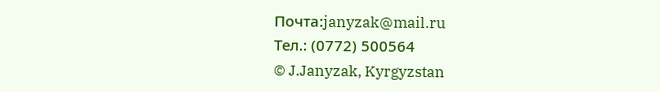Почта:janyzak@mail.ru
Тел.: (0772) 500564
© J.Janyzak, Kyrgyzstan